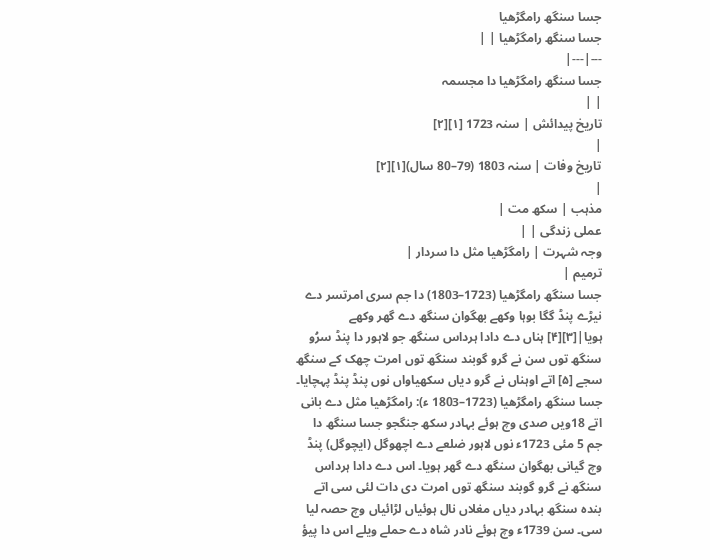جسا سنگھ رامگڑھیا
جسا سنگھ رامگڑھیا | |
---|---|
جسا سنگھ رامگڑھیا دا مجسمہ
| |
تاریخ پیدائش | سنہ 1723 [۱][۲]
|
تاریخ وفات | سنہ 1803 (79–80 سال)[۱][۲]
|
مذہب | سکھ مت |
عملی زندگی | |
وجہ شہرت | رامگڑھیا مثل دا سردار |
ترمیم |
جسا سنگھ رامگڑھیا (1723–1803) دا جم سری امرتسر دے نیڑے پنڈ گگا بوہا وکھے بھگوان سنگھ دے گھر وکھے ہویا|[۳][۴] ہناں دے دادا ہرداس سنگھ جو لاہور دا پنڈ سرُو سنگھ توں سن نے گرو گوبند سنگھ توں امرت چھک کے سنگھ سجے [۵] اتے اوہناں نے گرو دیاں سکھیاواں نوں پنڈ پنڈ پہچایا۔
جسا سنگھ رامگڑھیا (1723–1803 ء): رامگڑھیا مثل دے بانی اتے 18ویں صدی وچ ہوئے بہادر سکھ جنگجو جسا سنگھ دا جم 5 مئی 1723ء نوں لاہور ضلعے دے اچھوگل (ایچوگل) پنڈ وچ گیانی بھگوان سنگھ دے گھر ہویا۔ اس دے دادا ہرداس سنگھ نے گرو گوبند سنگھ توں امرت دی دات لئی سی اتے بندہ سنگھ بہادر دیاں مغلاں نال ہوئیاں لڑائیاں وچ حصہ لیا سی۔ سن 1739ء وچ ہوئے نادر شاہ دے حملے ویلے اس دا پیؤ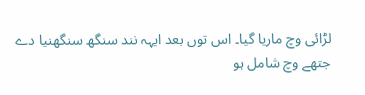لڑائی وچ ماریا گیا۔ اس توں بعد ایہہ نند سنگھ سنگھنیا دے جتھے وچ شامل ہو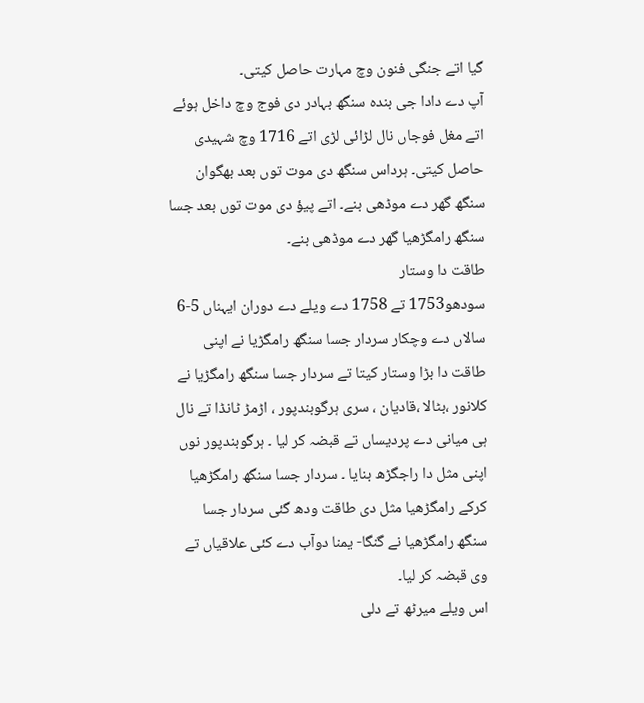گیا اتے جنگی فنون وچ مہارت حاصل کیتی۔
آپ دے دادا جی بندہ سنگھ بہادر دی فوج وچ داخل ہوئے اتے مغل فوجاں نال لڑائی لڑی اتے 1716 وچ شہیدی حاصل کیتی۔ ہرداس سنگھ دی موت توں بعد بھگوان سنگھ گھر دے موڈھی بنے۔ اتے پیؤ دی موت توں بعد جسا سنگھ رامگڑھیا گھر دے موڈھی بنے۔
طاقت دا وستار
سودھو1753 تے 1758 دے ویلے دے دوران ایہناں 5-6 سالاں دے وچکار سردار جسا سنگھ رامگڑیا نے اپنی طاقت دا بڑا وستار کیتا تے سردار جسا سنگھ رامگڑیا نے کلانور ،بٹالا ،قادیان ، سری ہرگوبندپور ، اڑمڑ ٹانڈا تے نال ہی میانی دے پردیساں تے قبضہ کر لیا ۔ ہرگوبندپور نوں اپنی مثل دا راجگڑھ بنایا ۔ سردار جسا سنگھ رامگڑھیا کرکے رامگڑھیا مثل دی طاقت ودھ گئی سردار جسا سنگھ رامگڑھیا نے گنگا- یمنا دوآب دے کئی علاقیاں تے وی قبضہ کر لیا۔
اس ویلے میرٹھ تے دلی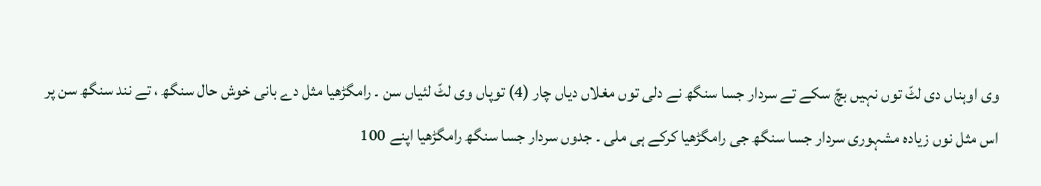وی اوہناں دی لٹّ توں نہیں بچّ سکے تے سردار جسا سنگھ نے دلی توں مغلاں دیاں چار (4) توپاں وی لٹّ لئیاں سن ۔ رامگڑھیا مثل دے بانی خوش حال سنگھ ، تے نند سنگھ سن پر اس مثل نوں زیادہ مشہوری سردار جسا سنگھ جی رامگڑھیا کرکے ہی ملی ۔ جدوں سردار جسا سنگھ رامگڑھیا اپنے 100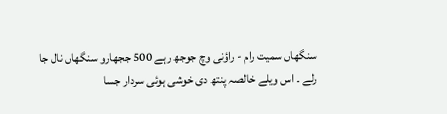سنگھاں سمیت رام - راؤنی وچ جوجھ رہے 500 ججھارو سنگھاں نال جا رلے ۔ اس ویلے خالصہ پنتھ دی خوشی ہوئی سردار جسا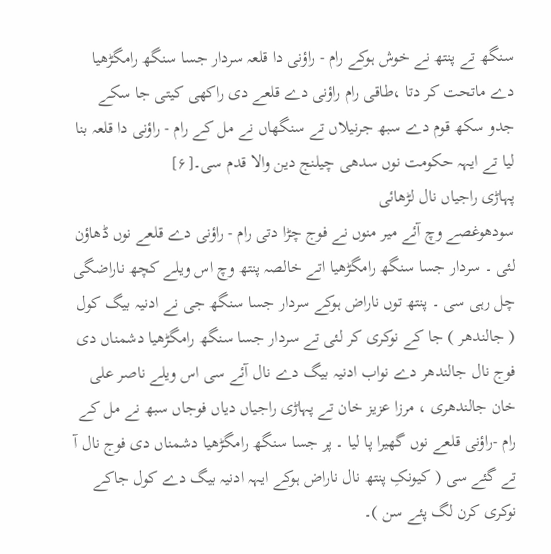سنگھ تے پنتھ نے خوش ہوکے رام - راؤنی دا قلعہ سردار جسا سنگھ رامگڑھیا دے ماتحت کر دتا ،طاقی رام راؤنی دے قلعے دی راکھی کیتی جا سکے جدو سکھ قوم دے سبھ جرنیلاں تے سنگھاں نے مل کے رام - راؤنی دا قلعہ بنا لیا تے ایہہ حکومت نوں سدھی چیلنج دین والا قدم سی۔[۶]
پہاڑی راجیاں نال لڑھائی
سودھوغصے وچ آئے میر منوں نے فوج چڑا دتی رام - راؤنی دے قلعے نوں ڈھاؤن لئی ۔ سردار جسا سنگھ رامگڑھیا اتے خالصہ پنتھ وچ اس ویلے کچھ ناراضگی چل رہی سی ۔ پنتھ توں ناراض ہوکے سردار جسا سنگھ جی نے ادنیہ بیگ کول ( جالندھر ) جا کے نوکری کر لئی تے سردار جسا سنگھ رامگڑھیا دشمناں دی فوج نال جالندھر دے نواب ادنیہ بیگ دے نال آئے سی اس ویلے ناصر علی خان جالندھری ، مرزا عزیز خان تے پہاڑی راجیاں دیاں فوجاں سبھ نے مل کے رام -راؤنی قلعے نوں گھیرا پا لیا ۔ پر جسا سنگھ رامگڑھیا دشمناں دی فوج نال آ تے گئے سی ( کیونکِ پنتھ نال ناراض ہوکے ایہہ ادنیہ بیگ دے کول جاکے نوکری کرن لگ پئے سن )۔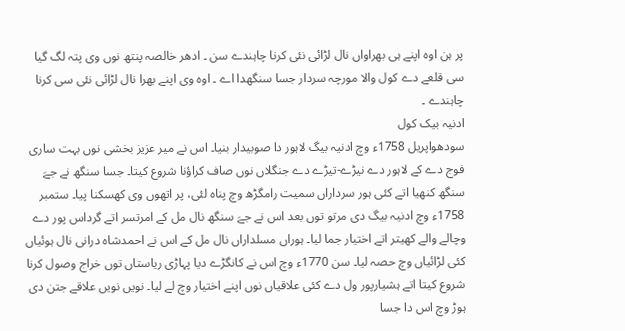پر ہن اوہ اپنے ہی بھراواں نال لڑائی نئی کرنا چاہندے سن ۔ ادھر خالصہ پنتھ نوں وی پتہ لگ گیا سی قلعے دے کول والا مورچہ سردار جسا سنگھدا اے ۔ اوہ وی اپنے بھرا نال لڑائی نئی سی کرنا چاہندے ۔
ادنیہ بیک کول
سودھواپریل 1758ء وچ ادنیہ بیگ لاہور دا صوبیدار بنیا۔ اس نے میر عزیز بخشی نوں بہت ساری فوج دے کے لاہور دے نیڑے-تیڑے دے جنگلاں نوں صاف کراؤنا شروع کیتا۔ جسا سنگھ نے جےَ سنگھ کنھیا اتے کئی ہور سرداراں سمیت رامگڑھ وچ پناہ لئی، پر اتھوں وی کھسکنا پیا۔ ستمبر 1758ء وچ ادنیہ بیگ دی مرتو توں بعد اس نے جےَ سنگھ نال مل کے امرتسر اتے گرداس پور دے وچالے والے کھیتر اتے اختیار جما لیا۔ ہوراں مسلداراں نال مل کے اس نے احمدشاہ درانی نال ہوئیاں کئی لڑائیاں وچ حصہ لیا۔ سن 1770ء وچ اس نے کانگڑے دیا پہاڑی ریاستاں توں خراج وصول کرنا شروع کیتا اتے ہشیارپور ول دے کئی علاقیاں نوں اپنے اختیار وچ لے لیا۔ نویں نویں علاقے جتن دی ہوڑ وچ اس دا جسا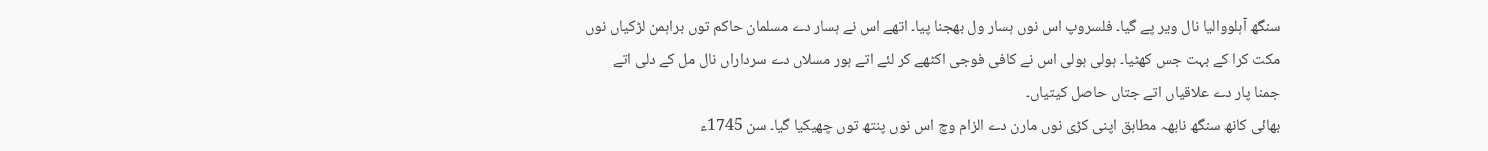سنگھ آہلووالیا نال ویر پے گیا۔ فلسروپ اس نوں ہسار ول بھجنا پیا۔ اتھے اس نے ہسار دے مسلمان حاکم توں براہمن لڑکیاں نوں مکت کرا کے بہت جس کھٹیا۔ ہولی ہولی اس نے کافی فوجی اکٹھے کر لئے اتے ہور مسلاں دے سرداراں نال مل کے دلی اتے جمنا پار دے علاقیاں اتے جتاں حاصل کیتیاں۔
بھائی کانھ سنگھ نابھہ مطابق اپنی کڑی نوں مارن دے الزام وچ اس نوں پنتھ توں چھیکیا گیا۔ سن 1745ء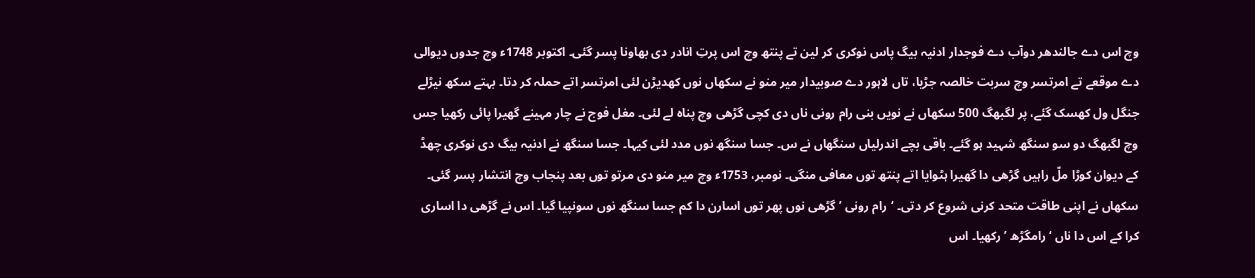وچ اس دے جالندھر دوآب دے فوجدار ادنیہ بیگ پاس نوکری کر لین تے پنتھ وچ اس پرتِ انادر دی بھاونا پسر گئی۔ اکتوبر 1748ء وچ جدوں دیوالی دے موقعے تے امرتسر وچ سربت خالصہ جڑیا، تاں لاہور دے صوبیدار میر منو نے سکھاں نوں کھدیڑن لئی امرتسر اتے حملہ کر دتا۔ بہتے سکھ نیڑلے جنگل ول کھسک گئے، پر لگبھگ 500 سکھاں نے نویں بنی رام رونی ناں دی کچی گڑھی وچ پناہ لے لئی۔ مغل فوج نے چار مہینے گھیرا پائی رکھیا جس وچ لگبھگ دو سو سنگھ شہید ہو گئے۔ باقی بچے اندرلیاں سنگھاں نے س۔ جسا سنگھ نوں مدد لئی کیہا۔ جسا سنگھ نے ادنیہ بیگ دی نوکری چھڈ کے دیوان کوڑا ملّ راہیں گڑھی دا گھیرا ہٹوایا اتے پنتھ توں معافی منگی۔ نومبر، 1753ء وچ میر منو دی مرتو توں بعد پنجاب وچ انتشار پسر گئی۔ سکھاں نے اپنی طاقت متحد کرنی شروع کر دتی۔ ‘رام رونی ’ گڑھی نوں پھر توں اسارن دا کم جسا سنگھ نوں سونپیا گیا۔ اس نے گڑھی دا اساری کرا کے اس دا ناں ‘رامگڑھ ’ رکھیا۔ اس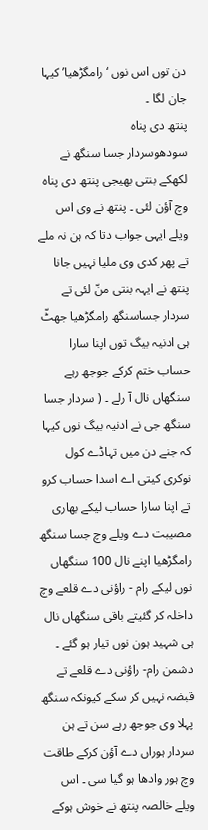دن توں اس نوں ‘رامگڑھیا’ کیہا جان لگا ۔
پنتھ دی پناہ
سودھوسردار جسا سنگھ نے لکھکے بنتی بھیجی پنتھ دی پناہ وچ آؤن لئی ۔ پنتھ نے وی اس ویلے ایہی جواب دتا کہ ہن نہ ملے تے پھر کدی وی ملیا نہیں جانا پنتھ نے ایہہ بنتی منّ لئی تے سردار جساسنگھ رامگڑھیا جھٹّ ہی ادنیہ بیگ توں اپنا سارا حساب ختم کرکے جوجھ رہے سنگھاں نال آ رلے ۔ ( سردار جسا سنگھ جی نے ادنیہ بیگ نوں کیہا کہ جنے دن میں تہاڈے کول نوکری کیتی اے اسدا حساب کرو تے اپنا سارا حساب لیکے بھاری مصیبت دے ویلے وچ جسا سنگھ رامگڑھیا اپنے نال 100 سنگھاں نوں لیکے رام - راؤنی دے قلعے وچ داخلہ کر گئیتے باقی سنگھاں نال ہی شہید ہون نوں تیار ہو گئے ۔ دشمن رام- راؤنی دے قلعے تے قبضہ نہیں کر سکے کیونکہ سنگھ پہلا وی جوجھ رہے سن تے ہن سردار ہوراں دے آؤن کرکے طاقت وچ ہور وادھا ہو گیا سی ۔ اس ویلے خالصہ پنتھ نے خوش ہوکے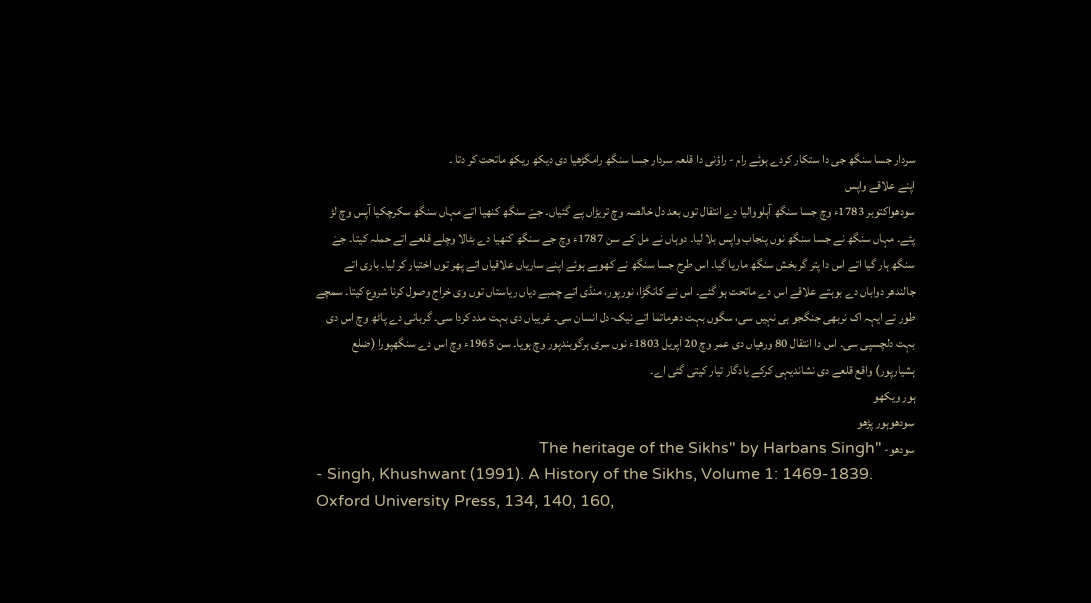سردار جسا سنگھ جی دا ستکار کردے ہوئے رام - راؤنی دا قلعہ سردار جسا سنگھ رامگڑھیا دی دیکھ ریکھ ماتحت کر دتا ۔
اپنے علاقے واپس
سودھواکتوبر 1783ء وچ جسا سنگھ آہلووالیا دے انتقال توں بعد دل خالصہ وچ تریڑاں پے گئیاں۔ جےَ سنگھ کنھیا اتے مہاں سنگھ سکرچکیا آپس وچ لڑ پئے۔ مہاں سنگھ نے جسا سنگھ نوں پنجاب واپس بلا لیا۔ دوہاں نے مل کے سن 1787ء وچ جے سنگھ کنھیا دے بٹالا وچلے قلعے اتے حملہ کیتا۔ جےَ سنگھ ہار گیا اتے اس دا پتر گربخش سنگھ ماریا گیا۔ اس طرح جسا سنگھ نے کھوہے ہوئے اپنے ساریاں علاقیاں اتے پھر توں اختیار کر لیا۔ باری اتے جالندھر دواباں دے بوہتے علاقے اس دے ماتحت ہو گئے۔ اس نے کانگڑا، نورپور، منڈی اتے چمبے دیاں ریاستاں توں وی خراج وصول کرنا شروع کیتا۔ سمچے طور تے ایہہ اک نربھی جنگجو ہی نہیں سی، سگوں بہت دھرماتما اتے نیک-دل انسان سی۔ غریباں دی بہت مدد کردا سی۔ گربانی دے پاٹھ وچ اس دی بہت دلچسپی سی۔ اس دا انتقال 80 ورھیاں دی عمر وچ 20 اپریل 1803ء نوں سری ہرگوبندپور وچ ہویا۔ سن 1965ء وچ اس دے سنگھپورا (ضلع ہشیارپور) واقع قلعے دی نشاندیہی کرکے یادگار تیار کیتی گئی اے۔
ہور ویکھو
سودھوہور پڑھو
سودھو- "The heritage of the Sikhs" by Harbans Singh
- Singh, Khushwant (1991). A History of the Sikhs, Volume 1: 1469-1839. Oxford University Press, 134, 140, 160,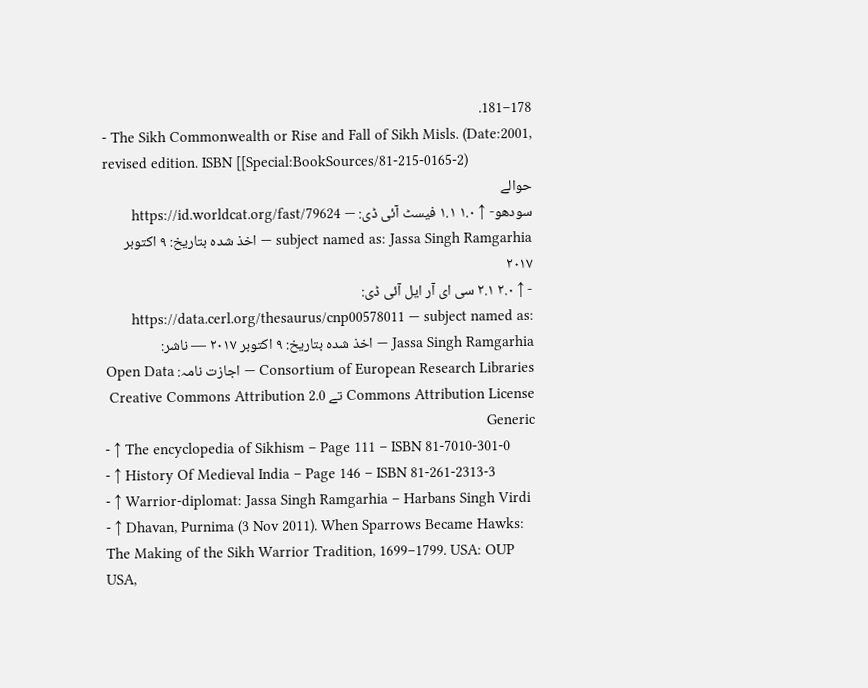178–181.
- The Sikh Commonwealth or Rise and Fall of Sikh Misls. (Date:2001, revised edition. ISBN [[Special:BookSources/81-215-0165-2)
حوالے
سودھو- ↑ ۱.۰ ۱.۱ فیسٹ آئی ڈی: https://id.worldcat.org/fast/79624 — subject named as: Jassa Singh Ramgarhia — اخذ شدہ بتاریخ: ۹ اکتوبر ۲۰۱۷
- ↑ ۲.۰ ۲.۱ سی ای آر ایل آئی ڈی: https://data.cerl.org/thesaurus/cnp00578011 — subject named as: Jassa Singh Ramgarhia — اخذ شدہ بتاریخ: ۹ اکتوبر ۲۰۱۷ — ناشر: Consortium of European Research Libraries — اجازت نامہ: Open Data Commons Attribution License تے Creative Commons Attribution 2.0 Generic
- ↑ The encyclopedia of Sikhism – Page 111 – ISBN 81-7010-301-0
- ↑ History Of Medieval India – Page 146 – ISBN 81-261-2313-3
- ↑ Warrior-diplomat: Jassa Singh Ramgarhia – Harbans Singh Virdi
- ↑ Dhavan, Purnima (3 Nov 2011). When Sparrows Became Hawks: The Making of the Sikh Warrior Tradition, 1699–1799. USA: OUP USA,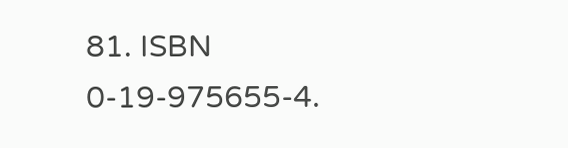81. ISBN 0-19-975655-4.